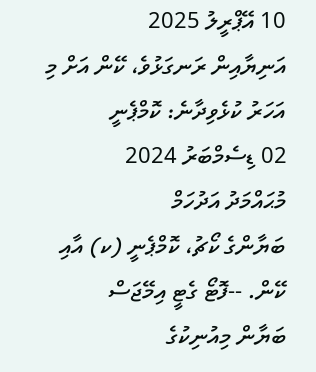10 އޭޕްރީލު 2025
އަނިޔާއިން ރަނގަޅުވެ، ކޭން އަށް މި އަހަރު ކުޅެވިދާނެ: ކޮމްޕެނީ
02 ޑިސެމްބަރު 2024
މުޙައްމަދު އަދުހަމް
ބަޔާންގެ ކޯޗު، ކޮމްޕެނީ (ކ) އާއި ކޭން. --ފޮޓޯ ގެޓީ އިމޭޖަސް
ބަޔާން މިއުނިކުގެ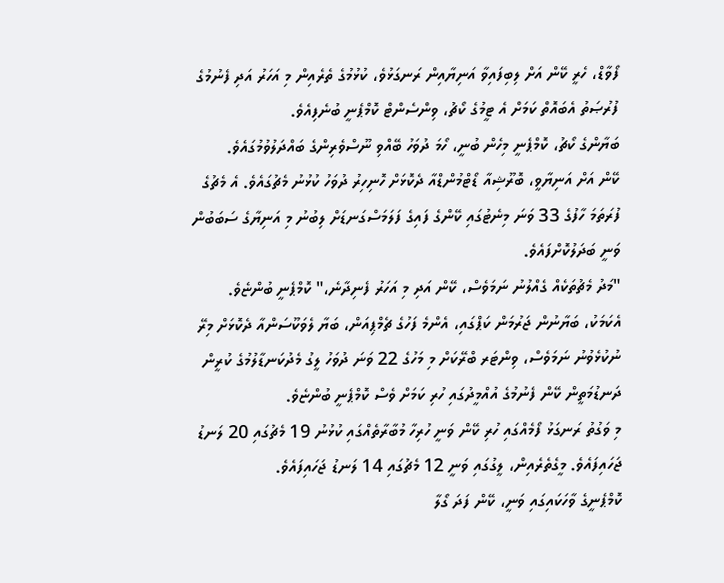ފޯވާޑް، ހެރީ ކޭން އަށް ލިބިފައިވާ އަނިޔާއިން ރަނގަޅުވެ، ކުޅުމުގެ ތެރެއިން މި އަހަރު އަދި ފެނުމުގެ ފުރުޞަތު އެބައޮތް ކަމަށް އެ ޓީމުގެ ކޯޗު، ވިންސެންޓް ކޮމްޕެނީ ބުނެފިއެވެ.
ބަޔާންގެ ކޯޗު، ކޮމްޕެނީ މިހެން ބުނީ، ހޯމަ ދުވަހު ބޭއްވި ނޫސްވެރިންގެ ބައްދަލުވުމުގައެވެ.
ކޭން އަށް އަނިޔާވީ، ބޮރޫޝިއާ ޑޯޓްމުންޑްއާ ދެކޮޅަށް ހޮނިހިރު ދުވަހު ކުޅުނު މެޗުގައެވެ. އެ މެޗުގެ ފުރަތަމަ ހާފުގެ 33 ވަނަ މިނެޓުގައި ކޭންގެ ފައިގެ ފަލަމަސްގަނޑަށް ލިބުނު މި އަނިޔާގެ ސަބަބުން ވަނީ ބަދަލުކޮށްފައެވެ.
"މަދު މެޗުތަކެއް ގެއްލުނު ނަމަވެސް، ކޭން އަދި މި އަހަރު ފެނިދާނެ،" ކޮމްޕެނީ ބުންޏެވެ.
އެކަމަކު، ބަޔާނުން ޖަރުމަން ކަޕްގައި، އެންމެ ފަހުގެ ޗެމްޕިއަން، ބަޔާ ލެވަކޫސަންއާ ދެކޮޅަށް މިރޭ ނުކުޅެވުނު ނަމަވެސް، ވިންޓަރ ބްރޭކަށް މި މަހުގެ 22 ވަނަ ދުވަހު ލީގު މެދުކަނޑާލުމުގެ ކުރީން ދަނޑުމަތީން ކޭން ފެނުމުގެ އުއްމީދުގައި ހުރި ކަމަށް ވެސް ކޮމްޕެނީ ބުންޏެވެ.
މި ވަގުތު ރަނގަޅު ފޯމެއްގައި ހުރި ކޭން ވަނީ ހުރިހާ މުބާރާތެއްގައި ކުޅުނު 19 މެޗުގައި 20 ލަނޑު ޖަހައިފައެވެ. މީގެތެރެއިން، ލީގުގައި ވަނީ 12 މެޗުގައި 14 ލަނޑު ޖަހައިފައެވެ.
ކޮމްޕެނީގެ ވާހަކައިގައި ވަނީ، ކޭން ފަދަ ގޯލާ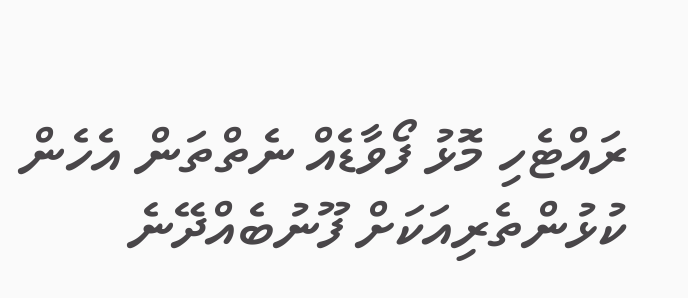ރައްޓެހި މޮޅު ފޯވާޑެއް ނެތްތަން އެހެން ކުޅުންތެރިއަކަށް ފޫނުބެއްދޭނެ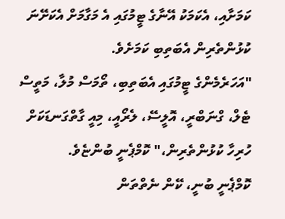ކަމަށާއި، އެކަމަކު އޭނާގެ ޓީމުގައި އެ މަގާމަށް އެކަށޭނަ ކުޅުންތެރިން އެބަތިބި ކަމަށެވެ.
"އަހަރެމެންގެ ޓީމުގައި އެބަތިބި، ތޯމަސް މުލާ، މަތީސް ޓެލް، ގްނަބްރީ، އޮލީސޭ، ލެރޯއީ، މިއީ ގާތްގަނޑަކަށް ހުރިހާ ކުޅުންތެރިން،" ކޮމްޕެނީ ބުންޏެވެ.
ކޮމްޕެނީ ބުނީ، ކޭން ނެތްތަން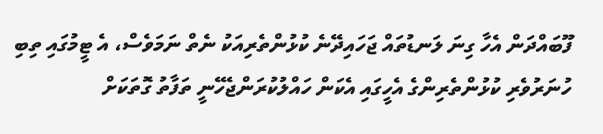ފޫބައްދަން އެހާ ގިނަ ލަނޑުތައް ޖަހައިދޭނެ ކުޅުންތެރިއަކު ނެތް ނަމަވެސް، އެ ޓީމުގައި ތިބި ހުނަރުވެރި ކުޅުންތެރިންގެ އެހީގައި އެކަން ހައްލުކުރަންޖެހޭނީ ތަފާތު ގޮތަކަށް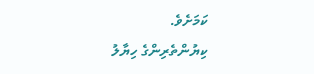ކަމަށެވެ.
ކިޔުންތެރިންގެ ހިޔާލު